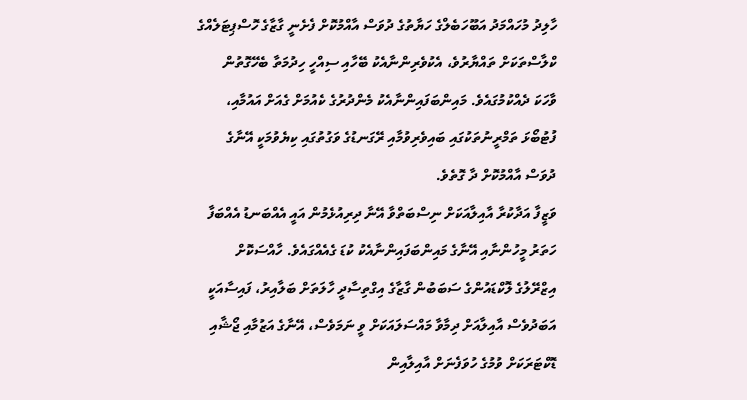ހާލިދު މުހައްމަދު އަބޫހަބެލްގެ ހަޔާތުގެ ދުވަސް އާއްމުކޮށް ފެށެނީ ގާޒާގެ ހޮސްޕިޓަލެއްގެ ކްލާސްތަކަށް ތައްޔާރުވެ، އެކުވެރިންނާއެކު ބޭހާއި ސިއްހީ ހިދުމަތާ ބެހޭގޮތުން ވާހަކަ ދެއްކުމުގައެވެ. މައިންބަފައިންނާއެކު މެންދުރުގެ ކެއުމަށް ގެއަށް އައުމާއި، ފުޓުބޯޅަ ތަމްރީނުތަކުގައި ބައިވެރިވުމާއި ރޭގަނޑުގެ ވަގުތުގައި ކިޔެވުމަކީ އޭނާގެ ދުވަސް އާއްމުކޮށް ދާ ގޮތެވެ.
ވަޒީފާ އަދާކުރާ އާއިލާއަކަށް ނިސްބަތްވާ އޭނާ ދިރިއުޅެމުން އައީ އެއްބަނޑު އެއްބަފާ ހަތަރު މީހުންނާއި އޭނާގެ މައިންބަފައިންނާއެކު ކުޑަ ގެއެއްގައެވެ. ހާއްސަކޮށް އިޒްރޭލުގެ ލޮކްޑައުންގެ ސަބަބުން ގާޒާގެ އިގްތިސާދީ ހާލަތަށް ބަލާއިރު، ފައިސާއަކީ އަބަދުވެސް އާއިލާއަށް ދިމާވާ މައްސަލައަކަށް ވީ ނަމަވެސް، އޭނާގެ އަޒުމާއި ޖޯޝާއި ޑޮކްޓަރަކަށް ވުމުގެ ހުވަފެނަށް އާއިލާއިން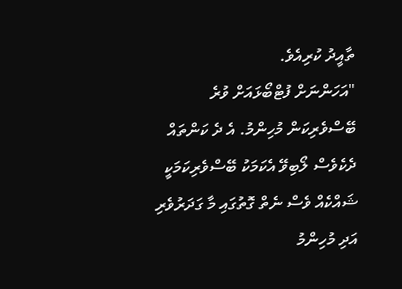ތާއީދު ކުރިއެވެ.
"އަހަންނަށް ފުޓްބޯޅައަށް ވުރެ ބޭސްވެރިކަން މުހިންމު. އެ ދެ ކަންތައް ދެކެވެސް ލޯބިވޭ އެކަމަކު ބޭސްވެރިކަމަކީ ޝައްކެއް ވެސް ނެތް ގޮތުގައި މާ ގަދަރުވެރި އަދި މުހިންމު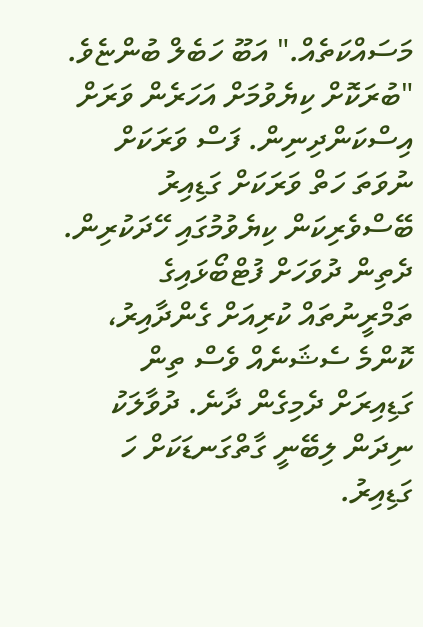މަސައްކަތެއް." އަބޫ ހަބެލް ބުންޏެވެ.
"ބުރަކޮށް ކިޔެވުމަށް އަހަރެން ވަރަށް އިސްކަންދިނިން. ފަސް ވަރަކަށް ނުވަތަ ހަތް ވަރަކަށް ގަޑިއިރު ބޭސްވެރިކަން ކިޔެވުމުގައި ހޭދަކުރިން. ދެތިން ދުވަހަށް ފުޓްބޯޅައިގެ ތަމްރީނުތައް ކުރިއަށް ގެންދާއިރު، ކޮންމެ ސެޝަނެއް ވެސް ތިން ގަޑިއިރަށް ދެމިގެން ދާނެ. ދުވާލަކު ނިދަން ލިބޭނީ ގާތްގަނޑަކަށް ހަ ގަޑިއިރު.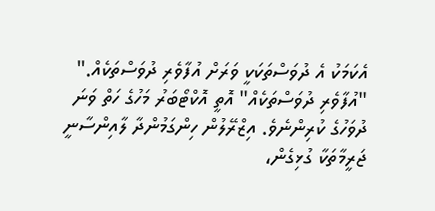އެކަމަކު އެ ދުވަސްތަކަކީ ވަރަށް އުފާވެރި ދުވަސްތަކެއް."
"އުފާވެރި ދުވަސްތަކެއް" އޮތީ އޮކްޓޯބަރު މަހުގެ ހަތް ވަނަ ދުވަހުގެ ކުރިންނެވެ. އިޒްރޭލުން ހިންގަމުންދާ ލާއިންސާނީ ޖަރީމާތަކާ ގުޅިގެން،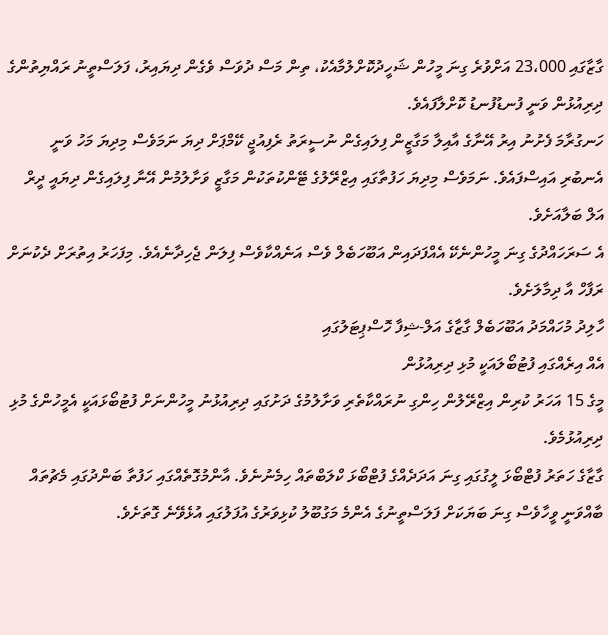ގާޒާގައި 23،000 އަށްވުރެ ގިނަ މީހުން ޝަހީދުކޮށްލުމާއެކު، ތިން މަސް ދުވަސް ވެގެން ދިޔައިރު، ފަލަސްތީނު ރައްޔިތުންގެ ދިރިއުޅުން ވަނީ ފުނޑުފުނޑު ކޮށްލާފައެވެ.
ހަނގުރާމަ ފެށުނު އިރު އޭނާގެ އާއިލާ މަގާޒީން ފިލައިގެން ނުސީރަތު ރެފިއުޖީ ކޭމްޕަށް ދިޔަ ނަމަވެސް މިދިޔަ މަހު ވަނީ އެނބުރި އައިސްފައެވެ. ނަމަވެސް މިދިޔަ ހަފުތާގައި އިޒްރޭލުގެ ޓޭންކުތަކުން މަގާޒީ ވަށާލުމުން އޭނާ ފިލައިގެން ދިޔައީ ދީރް އަލް ބަލާއަށެވެ.
އެ ސަރަހައްދުގެ ގިނަ މީހުންނެކޭ އެއްފަދައިން އަބޫހަބެލް ވެސް އަނެއްކާވެސް ފިލަން ޖެހިދާނެއެވެ. މިފަހަރު އިތުރަށް ދެކުނަށް ރަފާހް އާ ދިމާލަށެވެ.
ހާލިދު މުހައްމަދު އަބޫހަބެލް ގާޒާގެ އަލް-ޝިފާ ހޮސްޕިޓަލުގައި
އެއް އިރެއްގައި ފުޓުބޯލައަކީ މުޅި ދިރިއުޅުން
މީގެ 15 އަހަރު ކުރިން އިޒްރޭލުން ހިންގި ނުރައްކާތެރި ވަށާލުމުގެ ދަށުގައި ދިރިއުޅުނު މީހުންނަށް ފުޓުބޯޅައަކީ އެމީހުންގެ މުޅި ދިރިއުޅުމެވެ.
ގާޒާގެ ހަތަރު ފުޓްބޯޅަ ލީގުގައި ގިނަ އަދަދެއްގެ ފުޓްބޯޅަ ކްލަބްތައް ހިމެނުނެވެ. އާންމުގޮތެއްގައި ހަފުތާ ބަންދުގައި މެޗުތައް ބާއްވަނީ ވީހާވެސް ގިނަ ބަޔަކަށް ފަލަސްތީނުގެ އެންމެ މަގުބޫލު ކުޅިވަރުގެ އުފަލުގައި އުޅެވޭނެ ގޮތަށެވެ.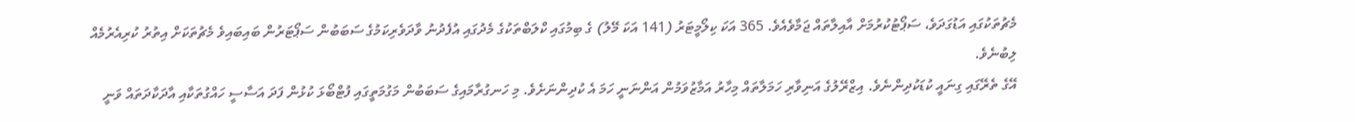މެޗުތަކުގައި އަޑުގަދަވެ، ސަޕޯޓުކުރުމަށް އާއިލާތައް ޖަމާވެއެވެ. 365 އަކަ ކިލޯމީޓަރު (141 އަކަ މޭލު) ގެ ބިމުގައި ކްލަބްތަކުގެ މެދުގައި އުފެދުނު ވާދަވެރިކަމުގެ ސަބަބުން ސަޕޯޓަރުން ބައިބައިވެ މެޗުތަކަށް އިތުރު ކުރިއެރުމެއް ލިބުނެވެ.
އޭގެ ތެރޭގައި ގިނައީ ކުޑަކުދިންނެވެ. އިޒްރޭލުގެ އަނިވާރި ހަމަލާތައް މިހާރު އަމާޒުވަމުން އަންނަނީ ހަމަ އެ ކުދިންނަށެވެ. މި ހަނގުރާމައިގެ ސަބަބުން މަގުމަތީގައި ފުޓްބޯޅަ ކުޅުން ފަދަ އަސާސީ ހައްގުތަކާއި އާދަކާދަތައް ވަނީ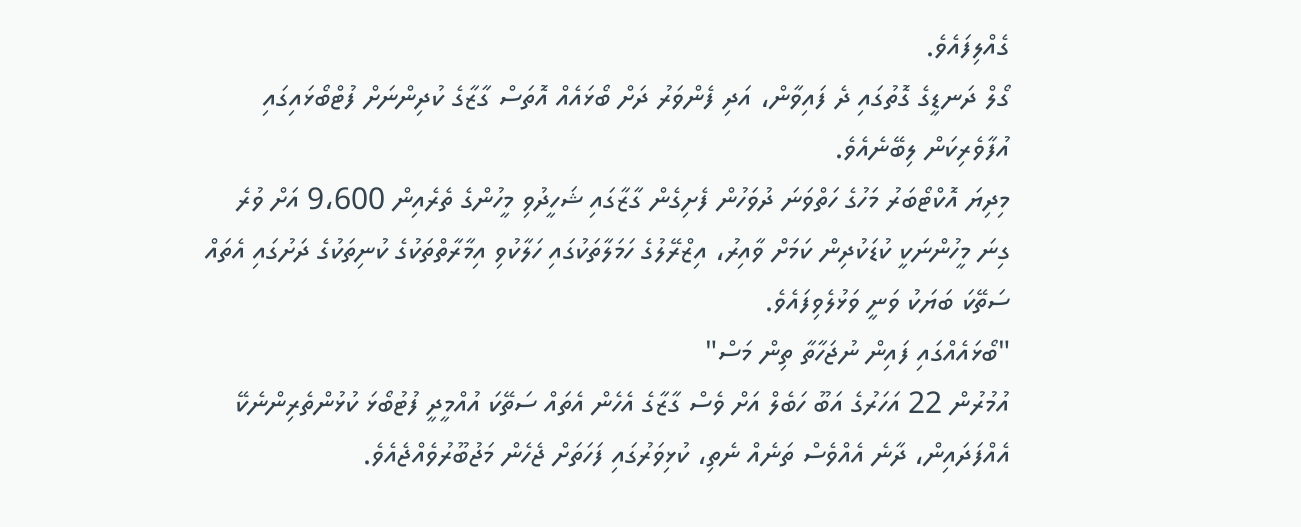ގެއްލިފައެވެ.
ގޯލް ދަނޑީގެ ގޮތުގައި ދެ ފައިވާން، އަދި ފެންވަރު ދަށް ބޯޅައެއް އޮތަސް ގާޒާގެ ކުދިންނަށް ފުޓްބޯޅައިގައި އުފާވެރިކަން ލިބޭނެއެވެ.
މިދިޔަ އޮކްޓޯބަރު މަހުގެ ހަތްވަނަ ދުވަހުން ފެށިގެން ގާޒާގައި ޝަހީދުވި މީހުންގެ ތެރެއިން 9،600 އަށް ވުރެ ގިނަ މީހުންނަކީ ކުޑަކުދިން ކަމަށް ވާއިރު، އިޒްރޭލުގެ ހަމަލާތަކުގައި ހަލާކުވި އިމާރާތްތަކުގެ ކުނިތަކުގެ ދަށުގައި އެތައް ސަތޭކަ ބަޔަކު ވަނީ ވަޅުލެވިފައެވެ.
"ބޯޅައެއްގައި ފައިން ނުޖަހާތާ ތިން މަސް"
އުމުރުން 22 އަހަރުގެ އަބޫ ހަބެލް އަށް ވެސް ގާޒާގެ އެހެން އެތައް ސަތޭކަ އުއްމީދީ ފުޓުބޯޅަ ކުޅުންތެރިންނެކޭ އެއްފަދައިން، ދާނެ އެއްވެސް ތަނެއް ނެތި، ކުޅިވަރުގައި ފަހަތަށް ޖެހެން މަޖުބޫރުވެއްޖެއެވެ.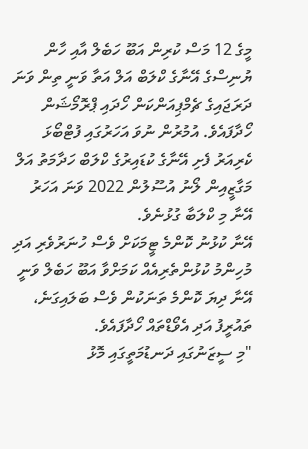މީގެ 12 މަސް ކުރިން އަބޫ ހަބެލް އާއި ހާން ޔުނިސްގެ އޭނާގެ ކްލަބް އަލް އަތާ ވަނީ ތިން ވަނަ ދަރަޖައިގެ ޗެމްޕިއަންކަން ހޯދައި ޕްރޮމޯޝަން ހޯދާފައެވެ. އުމުރުން ނުވަ އަހަރުގައި ފުޓްބޯޅަ ކެރިއަރު ފެށި އޭނާގެ ކުޑައިރުގެ ކްލަބް ހަދާމަތު އަލް މަގާޒީއިން ލޯނު އުސޫލުން 2022 ވަނަ އަހަރު އޭނާ މި ކްލަބާ ގުޅުނެވެ.
އޭނާ ކުޅުނު ކޮންމެ ޓީމަކަށް ވެސް ހުނަރުވެރި އަދި މުހިންމު ކުޅުންތެރިއެއް ކަމަށްވާ އަބޫ ހަބެލް ވަނީ އޭނާ ދިޔަ ކޮންމެ ތަނަކުން ވެސް ބަލައިގަނެ، ތައުރީފު އަދި އެވޯޑްތައް ހޯދާފައެވެ.
"މި ސީޒަނުގައި ދަނޑުމަތީގައި މޮޅު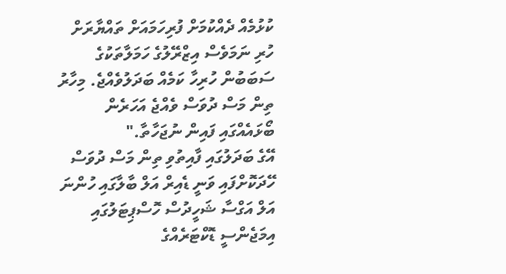ކުޅުމެއް ދެއްކުމަށް ފުރިހަމައަށް ތައްޔާރަށް ހުރި ނަމަވެސް އިޒްރޭލުގެ ހަމަލާތަކުގެ ސަބަބުން ހުރިހާ ކަމެއް ބަދަލުވެއްޖެ. މިހާރު ތިން މަސް ދުވަސް ވެއްޖެ އަހަރެން ބޯޅައެއްގައި ފައިން ނުޖަހާތާ."
އޭގެ ބަދަލުގައި ފާއިތުވި ތިން މަސް ދުވަސް ހޭދަކޮށްފައި ވަނީ ޑެއިރް އަލް ބާލާގައި ހުންނަ އަލް އަގްސާ ޝަހީދުސް ހޮސްޕިޓަލުގައި އިމަޖެންސީ ޑޮކްޓަރެއްގެ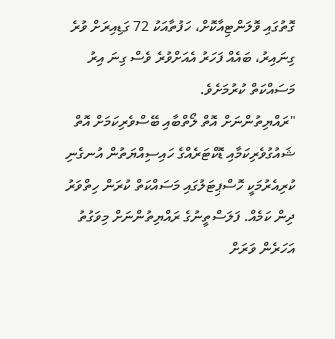ގޮތުގައި ވޮލަންޓިއާކޮށް، ހަފުތާއަކު 72 ގަޑިއިރަށް ވުރެ ގިނައިރު، ބައެއް ފަހަރު އެއަށްވުރެ ވެސް ގިނަ އިރު މަސައްކަތް ކުރުމަށެވެ.
"ރައްޔިތުންނަށް އޮތް ލޯތްބާއި ބޭސްވެރިކަމަށް އޮތް ޝައުގުވެރިކަމާއި ޑޮކްޓަރެއްގެ ހައިސިއްޔަތުން އުނގެނި ކުރިއެރުމަކީ ހޮސްޕިޓަލުގައި މަސައްކަތް ކުރަން ހިތްވަރު ދިން ކަމެއް. ފަލަސްތީނުގެ ރައްޔިތުންނަށް މިވަގުތު އަހަރެން ވަރަށް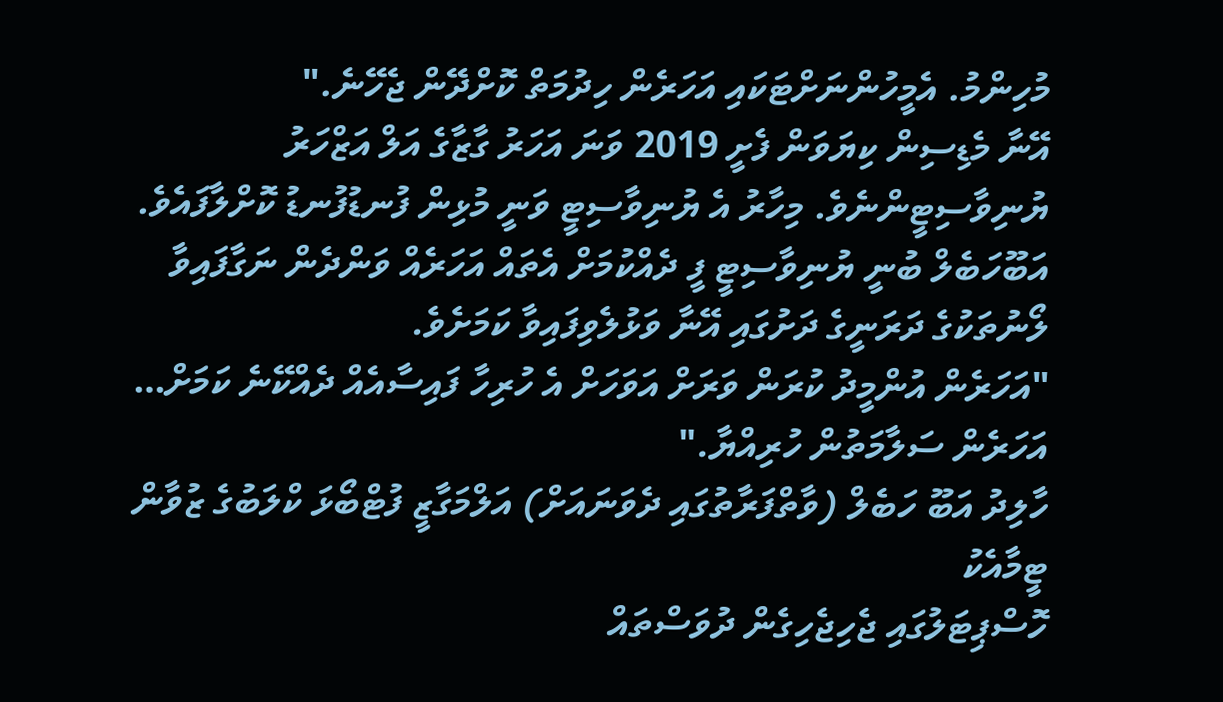މުހިންމު. އެމީހުންނަށްޓަކައި އަހަރެން ހިދުމަތް ކޮށްދޭން ޖެހޭނެ."
އޭނާ މެޑިސިން ކިޔަވަން ފެށީ 2019 ވަނަ އަހަރު ގާޒާގެ އަލް އަޒްހަރު ޔުނިވާސިޓީންނެވެ. މިހާރު އެ ޔުނިވާސިޓީ ވަނީ މުޅިން ފުނޑުފުނޑު ކޮށްލާފައެވެ.
އަބޫހަބެލް ބުނީ ޔުނިވާސިޓީ ފީ ދެއްކުމަށް އެތައް އަހަރެއް ވަންދެން ނަގާފައިވާ ލޯނުތަކުގެ ދަރަނީގެ ދަށުގައި އޭނާ ވަޅުލެވިފައިވާ ކަމަށެވެ.
"އަހަރެން އުންމީދު ކުރަން ވަރަށް އަވަހަށް އެ ހުރިހާ ފައިސާއެއް ދެއްކޭނެ ކަމަށް… އަހަރެން ސަލާމަތުން ހުރިއްޔާ."
ހާލިދު އަބޫ ހަބެލް (ވާތްފަރާތުގައި ދެވަނައަށް) އަލްމަގާޒީ ފުޓްބޯޅަ ކްލަބުގެ ޒުވާން ޓީމާއެކު
ހޮސްޕިޓަލުގައި ޖެހިޖެހިގެން ދުވަސްތައް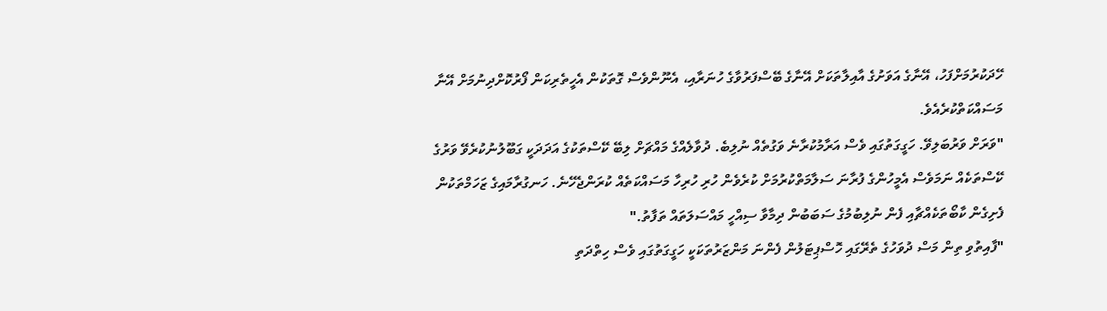ހޭދަކުރުމަށްފަހު، އޭނާގެ އަވަށުގެ އާއިލާތަކަށް އޭނާގެ ބޭސްފަރުވާގެ ހުނަރާއި، އެނޫންވެސް ގޮތަކުން އެހީތެރިކަން ފޯރުކޮށްދިނުމަށް އޭނާ މަސައްކަތްކުރެއެވެ.
"ވަރަށް ވަރުބަލިވޭ. ހަގީގަތުގައި ވެސް އަރާމުކުރާނެ ވަގުތެއް ނުލިބެ. ދުވާލެއްގެ މައްޗަށް ލިބޭ ކޭސްތަކުގެ އަދަދަކީ ގަބޫލުނުކުރެވޭ ވަރުގެ ކޭސްތަކެއް ނަމަވެސް އެމީހުންގެ ފުރާނަ ސަލާމަތްކުރުމަށް ކުރެވެން ހުރި ހުރިހާ މަސައްކަތެއް ކުރަންޖެހޭނެ. ހަނގުރާމައިގެ ޒަހަމްތަކުން ފެށިގެން ކާބޯތަކެއްޗާއި ފެން ނުލިބުމުގެ ސަބަބުން ދިމާވާ ސިއްހީ މައްސަލަތައް ތަފާތު."
"ފާއިތުވި ތިން މަސް ދުވަހުގެ ތެރޭގައި ހޮސްޕިޓަލުން ފެންނަ މަންޒަރުތަކަކީ ހަގީގަތުގައި ވެސް ހިތްދަތި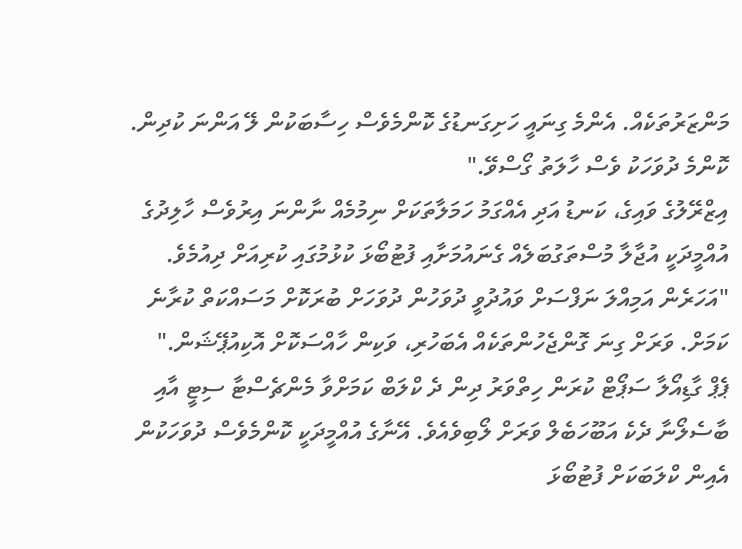މަންޒަރުތަކެއް. އެންމެ ގިނައީ ހަށިގަނޑުގެ ކޮންމެވެސް ހިސާބަކުން ލޭ އަންނަ ކުދިން. ކޮންމެ ދުވަހަކު ވެސް ހާލަތު ގޯސްވޭ."
އިޒްރޭލުގެ ވައިގެ، ކަނޑު އަދި އެއްގަމު ހަމަލާތަކަށް ނިމުމެއް ނާންނަ އިރުވެސް ހާލިދުގެ އުއްމީދަކީ އުޖާލާ މުސްތަގުބަލެއް ގެނައުމަށާއި ފުޓުބޯޅަ ކުޅުމުގައި ކުރިއަށް ދިއުމެވެ.
"އަހަރެން އަމިއްލަ ނަފްސަށް ވައުދުވީ ދުވަހުން ދުވަހަށް ބުރަކޮށް މަސައްކަތް ކުރާނެ ކަމަށް. ވަރަށް ގިނަ ގޮންޖެހުންތަކެއް އެބަހުރި، ވަކިން ހާއްސަކޮށް އޮކިއުޕޭޝަން."
ޕެޕް ގާޑިއޯލާ ސަޕޯޓް ކުރަން ހިތްވަރު ދިން ދެ ކްލަބް ކަމަށްވާ މެންޗެސްޓާ ސިޓީ އާއި ބާސެލޯނާ ދެކެ އަބޫހަބެލް ވަރަށް ލޯބިވެއެވެ. އޭނާގެ އުއްމީދަކީ ކޮންމެވެސް ދުވަހަކުން އެއިން ކްލަބަކަށް ފުޓުބޯޅަ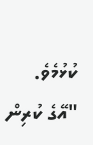ކުޅުމެވެ.
"އޭގެ ކުރިން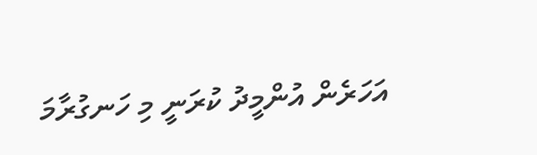އަހަރެން އުންމީދު ކުރަނީ މި ހަނގުރާމަ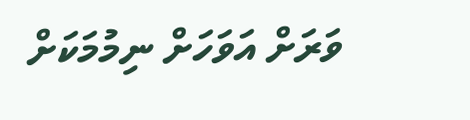ވަރަށް އަވަހަށް ނިމުމަކަށް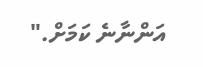އަންނާނެ ކަމަށް."